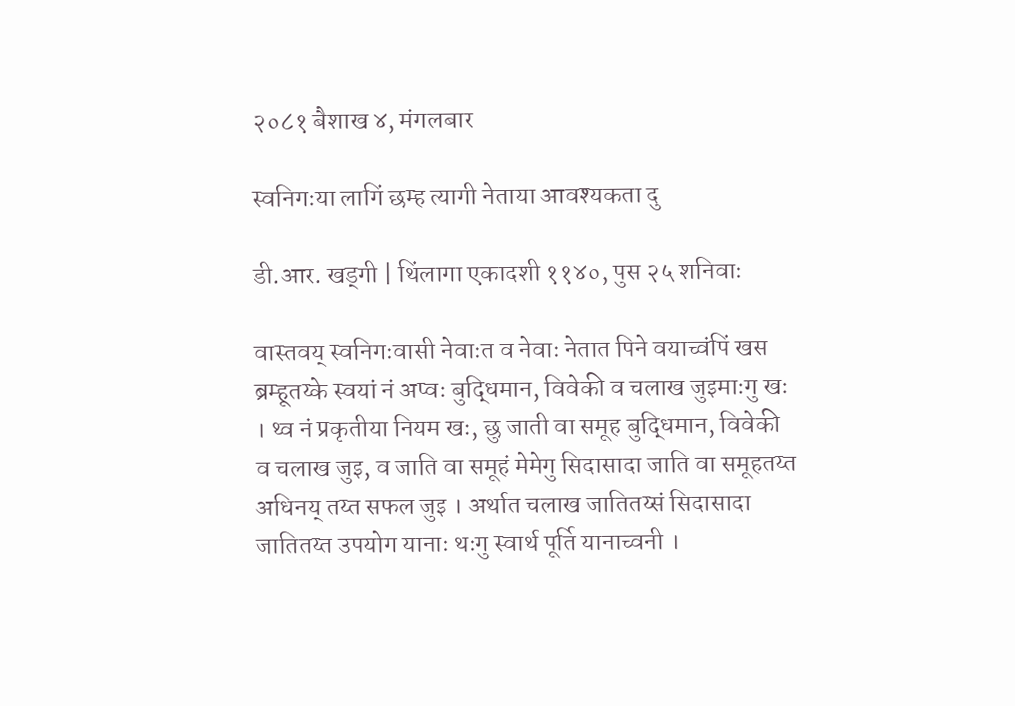२०८१ बैशाख ४, मंगलबार

स्वनिगःया लागिं छम्ह त्यागी नेताया आवश्यकता दु

डी.आर. खड्गी | थिंलागा एकादशी ११४०, पुस २५ शनिवाः

वास्तवय् स्वनिगःवासी नेवाःत व नेवाः नेतात पिने वयाच्वंपिं खस ब्रम्हूतय्के स्वयां नं अप्वः बुद्धिमान, विवेकी व चलाख जुइमाःगु खः । थ्व नं प्रकृतीया नियम खः, छु जाती वा समूह बुद्धिमान, विवेकी व चलाख जुइ, व जाति वा समूहं मेमेगु सिदासादा जाति वा समूहतय्त अधिनय् तय्त सफल जुइ । अर्थात चलाख जातितय्सं सिदासादा जातितय्त उपयोग यानाः थःगु स्वार्थ पूर्ति यानाच्वनी ।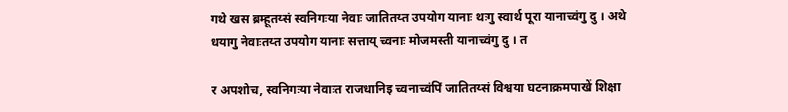गथे खस ब्रम्हूतय्सं स्वनिगःया नेवाः जातितय्त उपयोग यानाः थःगु स्वार्थ पूरा यानाच्वंगु दु । अथे धयागु नेवाःतय्त उपयोग यानाः सत्ताय् च्वनाः मोजमस्ती यानाच्वंगु दु । त

र अपशोच, स्वनिगःया नेवाःत राजधानिइ च्वनाच्वंपिं जातितय्सं विश्वया घटनाक्रमपाखें शिक्षा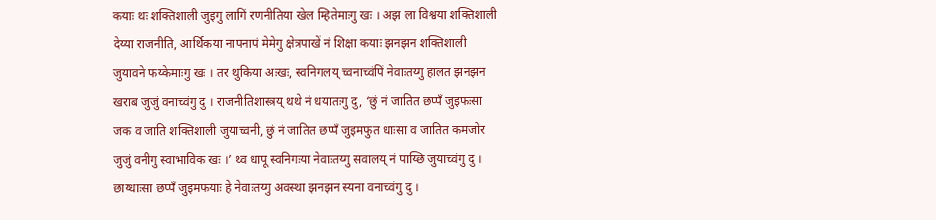कयाः थः शक्तिशाली जुइगु लागिं रणनीतिया खेल म्हितेमाःगु खः । अझ ला विश्वया शक्तिशाली देय्या राजनीति, आर्थिकया नापनापं मेमेगु क्षेत्रपाखें नं शिक्षा कयाः झनझन शक्तिशाली जुयावने फय्केमाःगु खः । तर थुकिया अःखः, स्वनिगलय् च्वनाच्वंपिं नेवाःतय्गु हालत झनझन खराब जुजुं वनाच्वंगु दु । राजनीतिशास्त्रय् थथे नं धयातःगु दु, ‘छुं नं जातित छप्पँ जुइफःसा जक व जाति शक्तिशाली जुयाच्वनी, छुं नं जातित छप्पँ जुइमफुत धाःसा व जातित कमजोर जुजुं वनीगु स्वाभाविक खः ।’ थ्व धापू स्वनिगःया नेवाःतय्गु सवालय् नं पाय्छि जुयाच्वंगु दु । छाय्धाःसा छप्पँ जुइमफयाः हे नेवाःतय्गु अवस्था झनझन स्यना वनाच्वंगु दु ।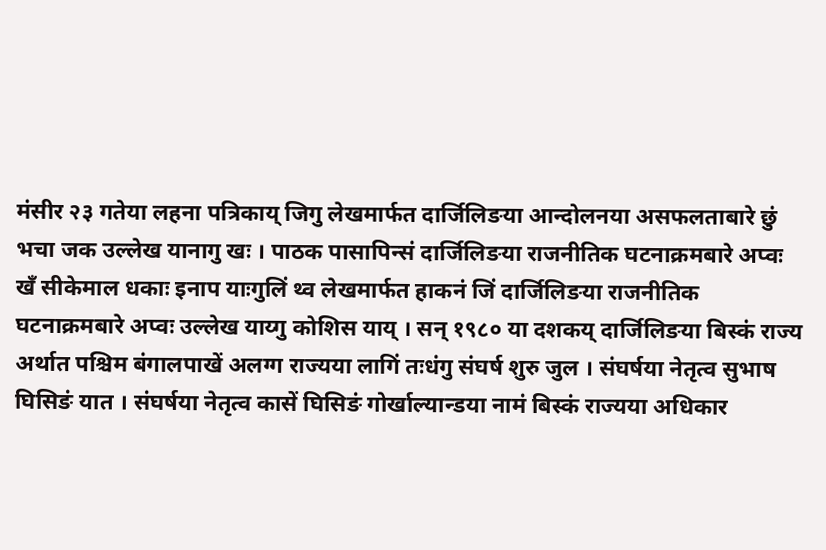मंसीर २३ गतेया लहना पत्रिकाय् जिगु लेखमार्फत दार्जिलिङया आन्दोलनया असफलताबारे छुं भचा जक उल्लेख यानागु खः । पाठक पासापिन्सं दार्जिलिङया राजनीतिक घटनाक्रमबारे अप्वः खँ सीकेमाल धकाः इनाप याःगुलिं थ्व लेखमार्फत हाकनं जिं दार्जिलिङया राजनीतिक घटनाक्रमबारे अप्वः उल्लेख याय्गु कोशिस याय् । सन् १९८० या दशकय् दार्जिलिङया बिस्कं राज्य अर्थात पश्चिम बंगालपाखें अलग्ग राज्यया लागिं तःधंगु संघर्ष शुरु जुल । संघर्षया नेतृत्व सुभाष घिसिङं यात । संघर्षया नेतृत्व कासें घिसिङं गोर्खाल्यान्डया नामं बिस्कं राज्यया अधिकार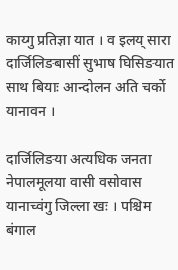काय्गु प्रतिज्ञा यात । व इलय् सारा दार्जिलिङबासीं सुभाष घिसिङयात साथ बियाः आन्दोलन अति चर्को यानावन ।

दार्जिलिङया अत्यधिक जनता नेपालमूलया वासी वसोवास यानाच्वंगु जिल्ला खः । पश्चिम बंगाल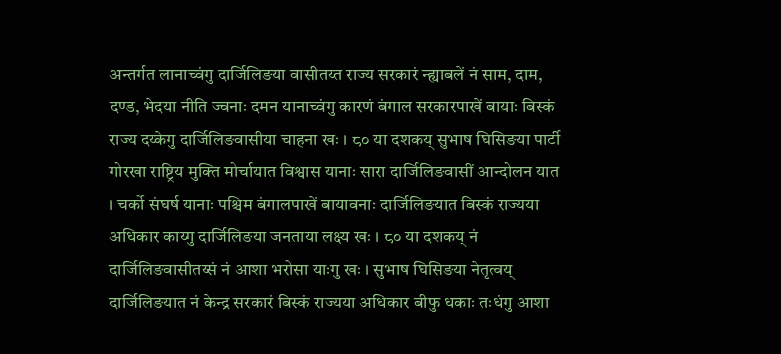अन्तर्गत लानाच्वंगु दार्जिलिङया वासीतय्त राज्य सरकारं न्ह्याबलें नं साम, दाम, दण्ड, भेदया नीति ज्वनाः दमन यानाच्वंगु कारणं बंगाल सरकारपाखें बायाः बिस्कं राज्य दय्केगु दार्जिलिङवासीया चाहना खः । ८० या दशकय् सुभाष घिसिङया पार्टी गोरखा राष्ट्रिय मुक्ति मोर्चायात विश्वास यानाः सारा दार्जिलिङवासीं आन्दोलन यात । चर्को संघर्ष यानाः पश्चिम बंगालपाखें बायावनाः दार्जिलिङयात बिस्कं राज्यया अधिकार काय्गु दार्जिलिङया जनताया लक्ष्य खः । ८० या दशकय् नं दार्जिलिङवासीतय्सं नं आशा भरोसा याःगु खः । सुभाष घिसिङया नेतृत्वय् दार्जिलिङयात नं केन्द्र सरकारं बिस्कं राज्यया अधिकार बीफु धकाः तःधंगु आशा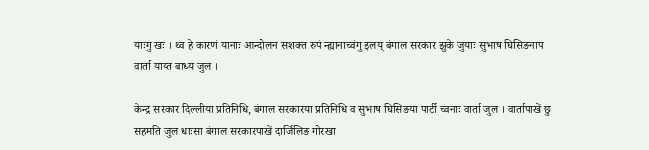याःगु खः । थ्व हे कारणं यानाः आन्दोलन सशक्त रुपं न्ह्यानाच्वंगु इलय् बंगाल सरकार झुके जुयाः सुभाष घिसिङनाप वार्ता याय्त बाध्य जुल ।

केन्द्र सरकार दिल्लीया प्रतिनिधि, बंगाल सरकारया प्रतिनिधि व सुभाष घिसिङया पार्टी च्वनाः वार्ता जुल । वार्तापाखें छु सहमति जुल धाःसा बंगाल सरकारपाखें दार्जिलिङ गोरखा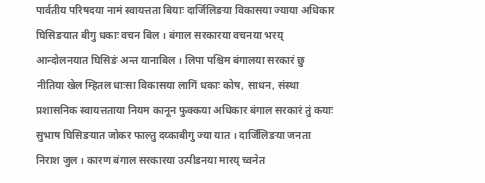पार्वतीय परिषदया नामं स्वायत्तता बियाः दार्जिलिङया विकासया ज्याया अधिकार घिसिङयात बीगु धकाः वचन बिल । बंगाल सरकारया वचनया भरय् आन्दोलनयात घिसिङं अन्त यानाबिल । लिपा पश्चिम बंगालया सरकारं छु नीतिया खेल म्हितल धाःसा विकासया लागिं धकाः कोष, साधन, संस्था प्रशासनिक स्वायत्तताया नियम कानून फुक्कया अधिकार बंगाल सरकारं तुं कयाः सुभाष घिसिङयात जोकर फाल्तु दय्काबीगु ज्या यात । दार्जिलिङया जनता निराश जुल । कारण बंगाल सरकारया उत्पीडनया मारय् च्वनेत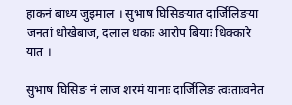हाकनं बाध्य जुइमाल । सुभाष घिसिङयात दार्जिलिङया जनतां धोखेबाज, दलाल धकाः आरोप बियाः धिक्कारे यात ।

सुभाष घिसिङ नं लाज शरमं यानाः दार्जिलिङ त्वःताःवनेत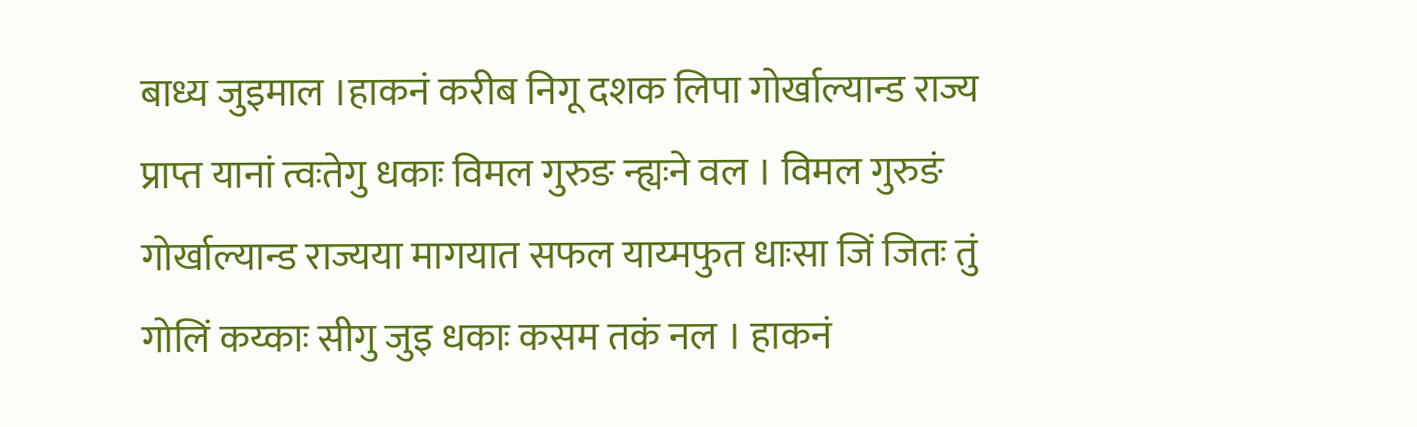बाध्य जुइमाल ।हाकनं करीब निगू दशक लिपा गोर्खाल्यान्ड राज्य प्राप्त यानां त्वःतेगु धकाः विमल गुरुङ न्ह्यःने वल । विमल गुरुङं गोर्खाल्यान्ड राज्यया मागयात सफल याय्मफुत धाःसा जिं जितः तुं गोलिं कय्काः सीगु जुइ धकाः कसम तकं नल । हाकनं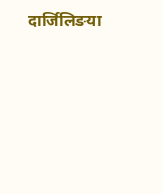दार्जिलिङया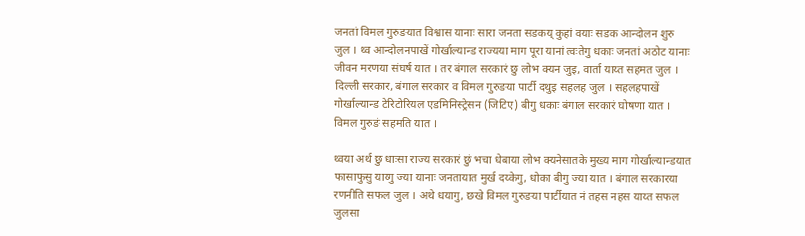जनतां विमल गुरुङयात विश्वास यानाः सारा जनता सडकय् कुहां वयाः सडक आन्दोलन शुरु जुल । थ्व आन्दोलनपाखें गोर्खाल्यान्ड राज्यया माग पूरा यानां त्वःतेगु धकाः जनतां अठोट यानाः जीवन मरणया संघर्ष यात । तर बंगाल सरकारं छु लोभ क्यन जुइ, वार्ता याय्त सहमत जुल । दिल्ली सरकार, बंगाल सरकार व विमल गुरुङया पार्टी दथुइ सहलह जुल । सहलहपाखें गोर्खाल्यान्ड टेरिटोरियल एडमिनिस्ट्रेसन (जिटिए) बीगु धकाः बंगाल सरकारं घोषणा यात । विमल गुरुङं सहमति यात ।

थ्वया अर्थ छु धाःसा राज्य सरकारं छुं भचा धेबाया लोभ क्यनेसातके मुख्य माग गोर्खाल्यान्डयात फासाफुसु याय्गु ज्या यानाः जनतायात मुर्ख दय्केगु, धोका बीगु ज्या यात । बंगाल सरकारया रणनीति सफल जुल । अथे धयागु, छखे विमल गुरुङया पार्टीयात नं तहस नहस याय्त सफल जुलसा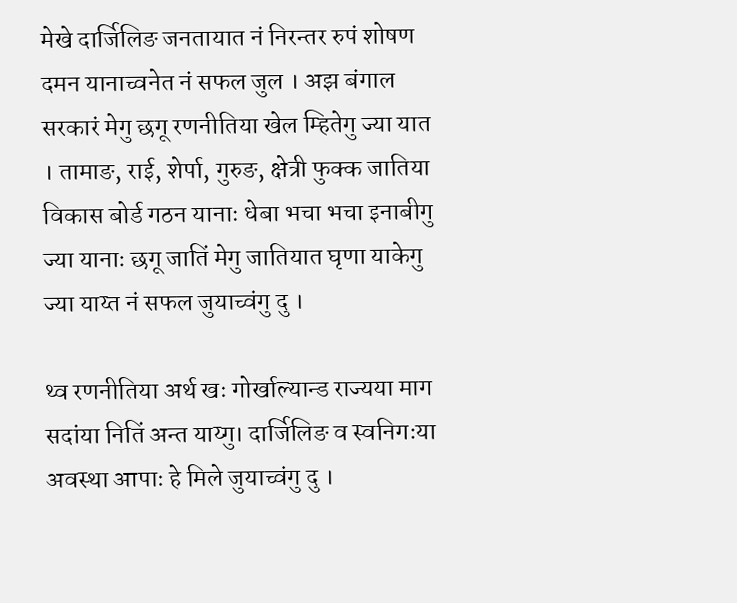मेखे दार्जिलिङ जनतायात नं निरन्तर रुपं शोषण दमन यानाच्वनेत नं सफल जुल । अझ बंगाल सरकारं मेगु छगू रणनीतिया खेल म्हितेगु ज्या यात । तामाङ, राई, शेर्पा, गुरुङ, क्षेत्री फुक्क जातिया विकास बोर्ड गठन यानाः धेबा भचा भचा इनाबीगु ज्या यानाः छगू जातिं मेगु जातियात घृणा याकेगु ज्या याय्त नं सफल जुयाच्वंगु दु ।

थ्व रणनीतिया अर्थ खः गोर्खाल्यान्ड राज्यया माग सदांया नितिं अन्त याय्गु। दार्जिलिङ व स्वनिगःया अवस्था आपाः हे मिले जुयाच्वंगु दु ।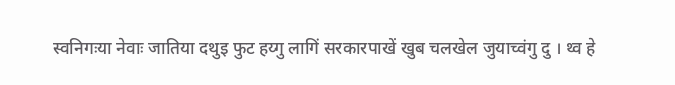स्वनिगःया नेवाः जातिया दथुइ फुट हय्गु लागिं सरकारपाखें खुब चलखेल जुयाच्वंगु दु । थ्व हे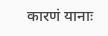कारणं यानाः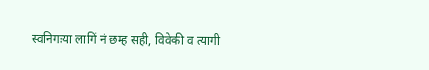स्वनिगःया लागिं नं छम्ह सही, विवेकी व त्यागी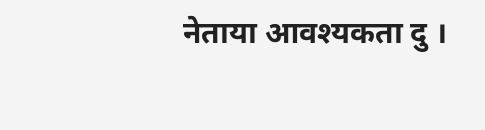नेताया आवश्यकता दु ।